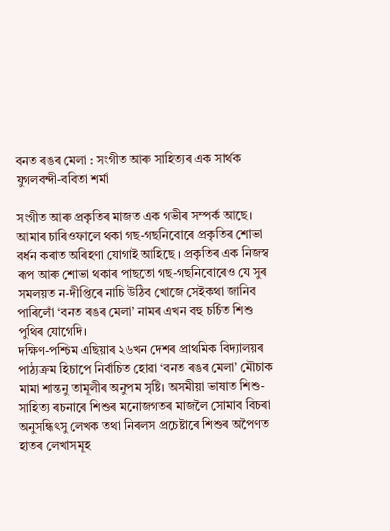বনত ৰঙৰ মেলা : সংগীত আৰু সাহিত্যৰ এক সাৰ্থক যুগলবন্দী-ববিতা শৰ্মা

সংগীত আৰু প্ৰকৃতিৰ মাজত এক গভীৰ সম্পৰ্ক আছে। আমাৰ চাৰিওফালে থকা গছ-গছনিবোৰে প্ৰকৃতিৰ শোভা বৰ্ধন কৰাত অৰিহণা যোগাই আহিছে । প্ৰকৃতিৰ এক নিজস্ব ৰূপ আৰু শোভা থকাৰ পাছতো গছ-গছনিবোৰেও যে সুৰ সমলয়ত ন-দীপ্তিৰে নাচি উঠিব খোজে সেইকথা জানিব পাৰিলোঁ ‘বনত ৰঙৰ মেলা’ নামৰ এখন বহু চৰ্চিত শিশু পুথিৰ যোগেদি।
দক্ষিণ-পশ্চিম এছিয়াৰ ২৬খন দেশৰ প্ৰাথমিক বিদ্যালয়ৰ পাঠ্যক্ৰম হিচাপে নিৰ্বাচিত হোৱা ‘বনত ৰঙৰ মেলা’ মৌচাক মামা শান্তনু তামূলীৰ অনুপম সৃষ্টি। অসমীয়া ভাষাত শিশু-সাহিত্য ৰচনাৰে শিশুৰ মনোজগতৰ মাজলৈ সোমাব বিচৰা অনুসন্ধিৎসু লেখক তথা নিৰলস প্ৰচেষ্টাৰে শিশুৰ অপৈণত হাতৰ লেখাসমূহ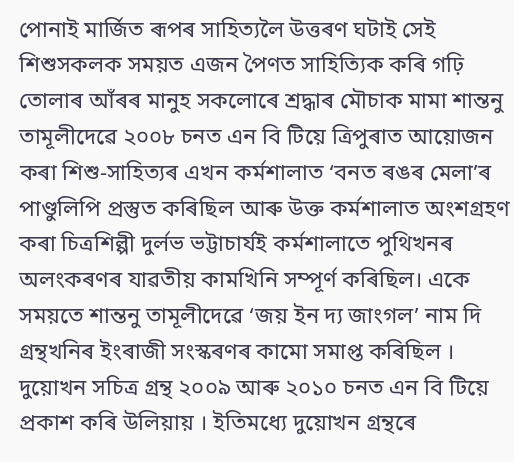পোনাই মাৰ্জিত ৰূপৰ সাহিত্যলৈ উত্তৰণ ঘটাই সেই শিশুসকলক সময়ত এজন পৈণত সাহিত্যিক কৰি গঢ়ি তোলাৰ আঁৰৰ মানুহ সকলোৰে শ্ৰদ্ধাৰ মৌচাক মামা শান্তনু তামূলীদেৱে ২০০৮ চনত এন বি টিয়ে ত্ৰিপুৰাত আয়োজন কৰা শিশু-সাহিত্যৰ এখন কৰ্মশালাত ‘বনত ৰঙৰ মেলা’ৰ পাণ্ডুলিপি প্ৰস্তুত কৰিছিল আৰু উক্ত কৰ্মশালাত অংশগ্ৰহণ কৰা চিত্ৰশিল্পী দুৰ্লভ ভট্টাচাৰ্যই কৰ্মশালাতে পুথিখনৰ অলংকৰণৰ যাৱতীয় কামখিনি সম্পূৰ্ণ কৰিছিল। একে সময়তে শান্তনু তামূলীদেৱে ‘জয় ইন দ্য জাংগল’ নাম দি গ্ৰন্থখনিৰ ইংৰাজী সংস্কৰণৰ কামো সমাপ্ত কৰিছিল । দুয়োখন সচিত্ৰ গ্ৰন্থ ২০০৯ আৰু ২০১০ চনত এন বি টিয়ে প্ৰকাশ কৰি উলিয়ায় । ইতিমধ্যে দুয়োখন গ্ৰন্থৰে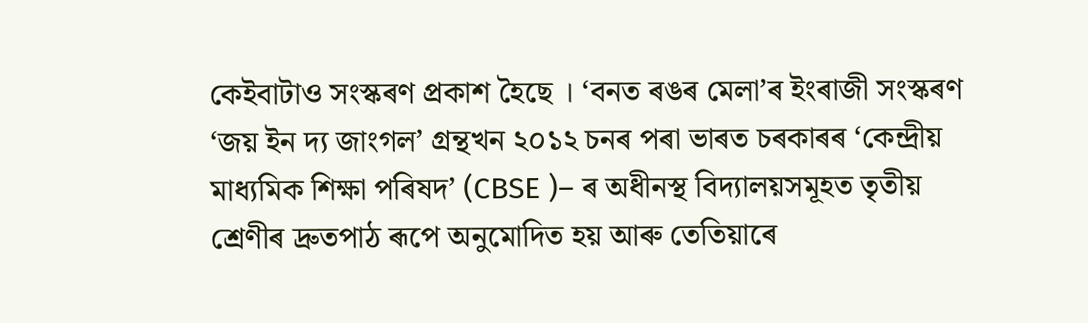কেইবাটাও সংস্কৰণ প্ৰকাশ হৈছে । ‘বনত ৰঙৰ মেলা’ৰ ইংৰাজী সংস্কৰণ ‘জয় ইন দ্য জাংগল’ গ্ৰন্থখন ২০১২ চনৰ পৰা ভাৰত চৰকাৰৰ ‘কেন্দ্ৰীয় মাধ্যমিক শিক্ষা পৰিষদ’ (CBSE )– ৰ অধীনস্থ বিদ্যালয়সমূহত তৃতীয় শ্ৰেণীৰ দ্ৰুতপাঠ ৰূপে অনুমোদিত হয় আৰু তেতিয়াৰে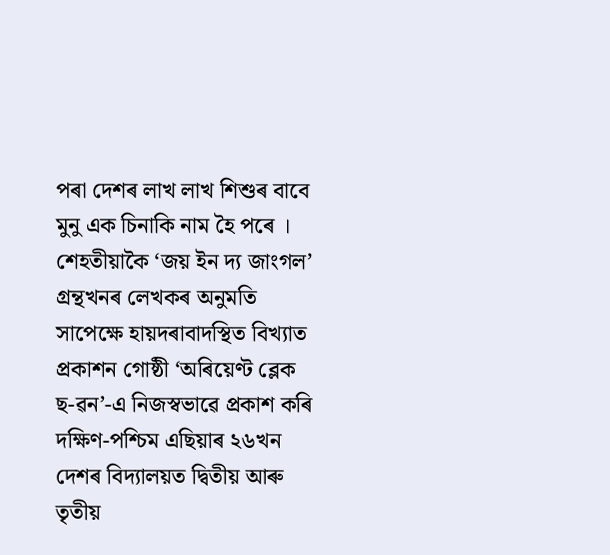পৰা দেশৰ লাখ লাখ শিশুৰ বাবে মুনু এক চিনাকি নাম হৈ পৰে । শেহতীয়াকৈ ‘জয় ইন দ্য জাংগল’ গ্ৰন্থখনৰ লেখকৰ অনুমতি সাপেক্ষে হায়দৰাবাদস্থিত বিখ্যাত প্ৰকাশন গোষ্ঠী ‘অৰিয়েণ্ট ব্লেক ছ-ৱন’-এ নিজস্বভাৱে প্ৰকাশ কৰি দক্ষিণ-পশ্চিম এছিয়াৰ ২৬খন দেশৰ বিদ্যালয়ত দ্বিতীয় আৰু তৃতীয়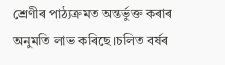শ্ৰেণীৰ পাঠ্যক্ৰমত অন্তৰ্ভুক্ত কৰাৰ অনুমতি লাভ কৰিছে।চলিত বৰ্ষৰ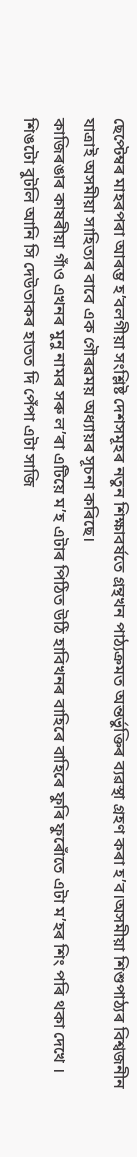ছেপ্টেম্বৰ মাহৰপৰা আৰম্ভ হ’বলগীয়া সংশ্লিষ্ট দেশসমূহৰ নতুন শিক্ষাবৰ্ষতে গ্ৰন্থখন পাঠ্যক্ৰমত অন্তৰ্ভুক্তিৰ ব্যৱস্থা গ্ৰহণ কৰা হ’ব।অসমীয়া শিশুপাঠ্যৰ বিশ্বজনীন যাত্ৰাই অসমীয়া সাহিত্যৰ বাবে এক গৌৰৱময় অধ্যায়ৰ সূচনা কৰিছে।
কাজিৰঙাৰ কাষৰীয়া গাঁও এখনৰ মুনু নামৰ সৰু ল’ৰা এটিয়ে ম’হ এটাৰ পিঠিত উঠি হাবিখনৰ বাহিৰে বাহিৰে ফুৰি ফুৰোঁতে এটা ম’হৰ শিং পৰি থকা দেখে । শিঙটো বুটলি আনি সি দেউতাকৰ হাতত দি পেঁপা এটা সাজি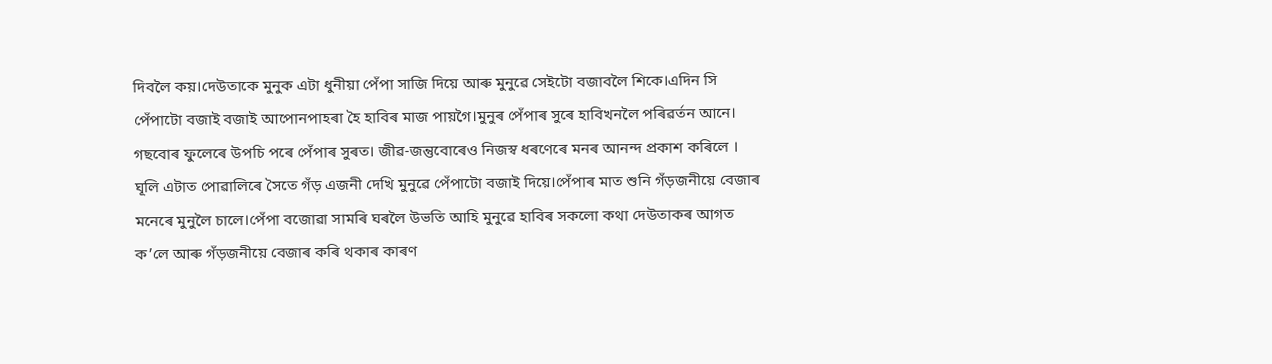দিবলৈ কয়।দেউতাকে মুনুক এটা ধুনীয়া পেঁপা সাজি দিয়ে আৰু মুনুৱে সেইটো বজাবলৈ শিকে।এদিন সি পেঁপাটো বজাই বজাই আপোনপাহৰা হৈ হাবিৰ মাজ পায়গৈ।মুনুৰ পেঁপাৰ সুৰে হাবিখনলৈ পৰিৱৰ্তন আনে। গছবোৰ ফুলেৰে উপচি পৰে পেঁপাৰ সুৰত। জীৱ-জন্তুবোৰেও নিজস্ব ধৰণেৰে মনৰ আনন্দ প্ৰকাশ কৰিলে । ঘূলি এটাত পোৱালিৰে সৈতে গঁড় এজনী দেখি মুনুৱে পেঁপাটো বজাই দিয়ে।পেঁপাৰ মাত শুনি গঁড়জনীয়ে বেজাৰ মনেৰে মুনুলৈ চালে।পেঁপা বজোৱা সামৰি ঘৰলৈ উভতি আহি মুনুৱে হাবিৰ সকলো কথা দেউতাকৰ আগত ক’লে আৰু গঁড়জনীয়ে বেজাৰ কৰি থকাৰ কাৰণ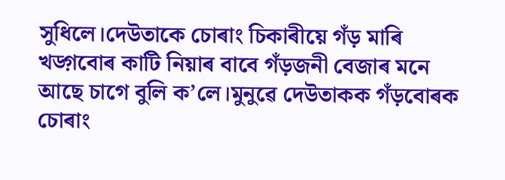সুধিলে।দেউতাকে চোৰাং চিকাৰীয়ে গঁড় মাৰি খড়্গবোৰ কাটি নিয়াৰ বাবে গঁড়জনী বেজাৰ মনে আছে চাগে বুলি ক’লে।মুনুৱে দেউতাকক গঁড়বোৰক চোৰাং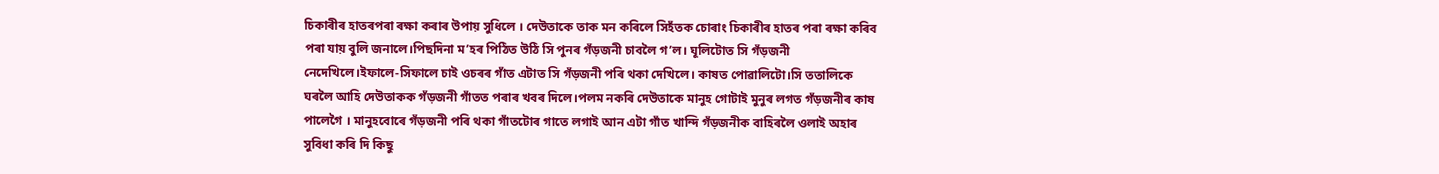চিকাৰীৰ হাতৰপৰা ৰক্ষা কৰাৰ উপায় সুধিলে । দেউতাকে তাক মন কৰিলে সিহঁতক চোৰাং চিকাৰীৰ হাতৰ পৰা ৰক্ষা কৰিব পৰা যায় বুলি জনালে।পিছদিনা ম’হৰ পিঠিত উঠি সি পুনৰ গঁড়জনী চাবলৈ গ’ল। ঘূলিটোত সি গঁড়জনী নেদেখিলে।ইফালে-সিফালে চাই ওচৰৰ গাঁত এটাত সি গঁড়জনী পৰি থকা দেখিলে। কাষত পোৱালিটো।সি ততালিকে ঘৰলৈ আহি দেউতাকক গঁড়জনী গাঁতত পৰাৰ খবৰ দিলে।পলম নকৰি দেউতাকে মানুহ গোটাই মুনুৰ লগত গঁড়জনীৰ কাষ পালেগৈ । মানুহবোৰে গঁড়জনী পৰি থকা গাঁতটোৰ গাতে লগাই আন এটা গাঁত খান্দি গঁড়জনীক বাহিৰলৈ ওলাই অহাৰ সুবিধা কৰি দি কিছু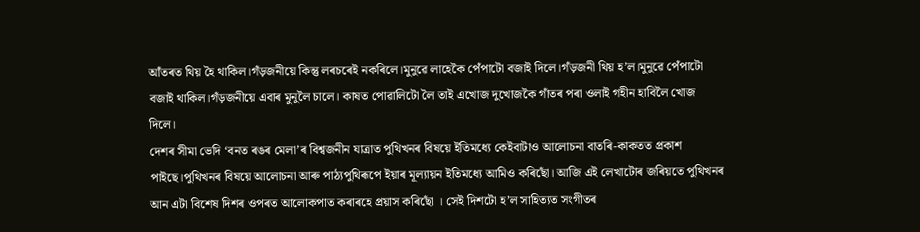আঁতৰত থিয় হৈ থাকিল।গঁড়জনীয়ে কিন্তু লৰচৰেই নকৰিলে।মুনুৱে লাহেকৈ পেঁপাটো বজাই দিলে।গঁড়জনী থিয় হ’ল।মুনুৱে পেঁপাটো বজাই থাকিল।গঁড়জনীয়ে এবাৰ মুনুলৈ চালে। কাষত পোৱালিটো লৈ তাই এখোজ দুখোজকৈ গাঁতৰ পৰা ওলাই গহীন হাবিলৈ খোজ দিলে।
দেশৰ সীমা ভেদি ‘বনত ৰঙৰ মেলা’ৰ বিশ্বজনীন যাত্ৰাত পুথিখনৰ বিষয়ে ইতিমধ্যে কেইবাটাও আলোচনা বাতৰি-কাকতত প্ৰকাশ পাইছে।পুথিখনৰ বিষয়ে আলোচনা আৰু পাঠ্যপুথিৰূপে ইয়াৰ মূল্যায়ন ইতিমধ্যে আমিও কৰিছোঁ। আজি এই লেখাটোৰ জৰিয়তে পুথিখনৰ আন এটা বিশেষ দিশৰ ওপৰত আলোকপাত কৰাৰহে প্ৰয়াস কৰিছোঁ । সেই দিশটো হ’ল সাহিত্যত সংগীতৰ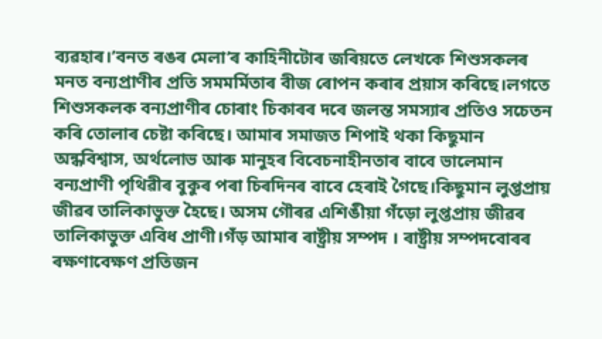ব্যৱহাৰ।’বনত ৰঙৰ মেলা’ৰ কাহিনীটোৰ জৰিয়তে লেখকে শিশুসকলৰ মনত বন্যপ্ৰাণীৰ প্ৰতি সমমৰ্মিতাৰ বীজ ৰোপন কৰাৰ প্ৰয়াস কৰিছে।লগতে শিশুসকলক বন্যপ্ৰাণীৰ চোৰাং চিকাৰৰ দৰে জলন্ত সমস্যাৰ প্ৰতিও সচেতন কৰি তোলাৰ চেষ্টা কৰিছে। আমাৰ সমাজত শিপাই থকা কিছুমান অন্ধবিশ্বাস, অৰ্থলোভ আৰু মানুহৰ বিবেচনাহীনতাৰ বাবে ভালেমান বন্যপ্ৰাণী পৃথিৱীৰ বুকুৰ পৰা চিৰদিনৰ বাবে হেৰাই গৈছে।কিছুমান লুপ্তপ্ৰায় জীৱৰ তালিকাভুক্ত হৈছে। অসম গৌৰৱ এশিঙীয়া গঁড়ো লুপ্তপ্ৰায় জীৱৰ তালিকাভুক্ত এবিধ প্ৰাণী।গঁড় আমাৰ ৰাষ্ট্ৰীয় সম্পদ । ৰাষ্ট্ৰীয় সম্পদবোৰৰ ৰক্ষণাবেক্ষণ প্ৰতিজন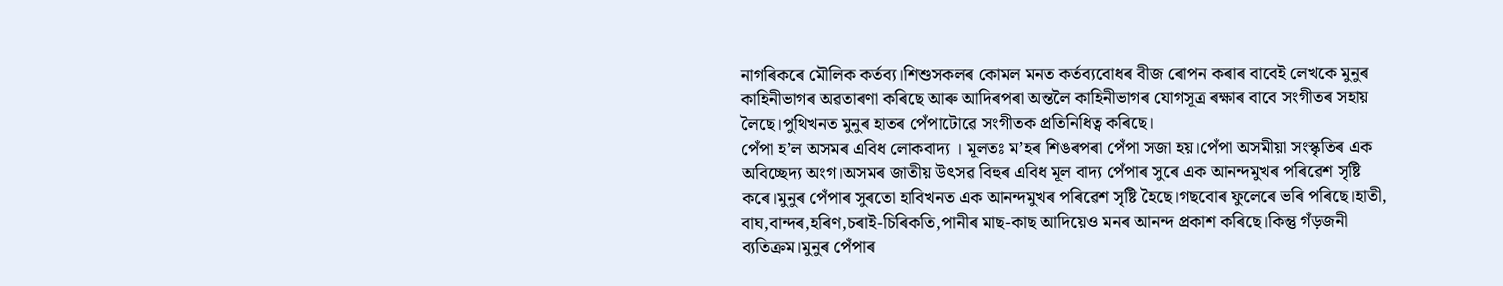নাগৰিকৰে মৌলিক কৰ্তব্য।শিশুসকলৰ কোমল মনত কৰ্তব্যবোধৰ বীজ ৰোপন কৰাৰ বাবেই লেখকে মুনুৰ কাহিনীভাগৰ অৱতাৰণা কৰিছে আৰু আদিৰপৰা অন্তলৈ কাহিনীভাগৰ যোগসূত্ৰ ৰক্ষাৰ বাবে সংগীতৰ সহায় লৈছে।পুথিখনত মুনুৰ হাতৰ পেঁপাটোৱে সংগীতক প্ৰতিনিধিত্ব কৰিছে।
পেঁপা হ’ল অসমৰ এবিধ লোকবাদ্য । মূলতঃ ম’হৰ শিঙৰপৰা পেঁপা সজা হয়।পেঁপা অসমীয়া সংস্কৃতিৰ এক অবিচ্ছেদ্য অংগ।অসমৰ জাতীয় উৎসৱ বিহুৰ এবিধ মূল বাদ্য পেঁপাৰ সুৰে এক আনন্দমুখৰ পৰিৱেশ সৃষ্টি কৰে।মুনুৰ পেঁপাৰ সুৰতো হাবিখনত এক আনন্দমুখৰ পৰিৱেশ সৃষ্টি হৈছে।গছবোৰ ফুলেৰে ভৰি পৰিছে।হাতী, বাঘ,বান্দৰ,হৰিণ,চৰাই-চিৰিকতি,পানীৰ মাছ-কাছ আদিয়েও মনৰ আনন্দ প্ৰকাশ কৰিছে।কিন্তু গঁড়জনী ব্যতিক্ৰম।মুনুৰ পেঁপাৰ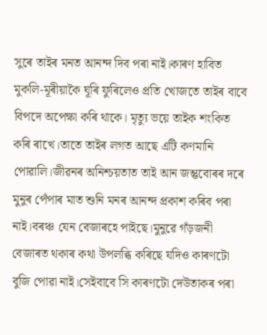সুৰে তাইৰ মনত আনন্দ দিব পৰা নাই।কাৰণ হাবিত মুকলি-মূৰীয়াকৈ ঘূৰি ফুৰিলেও প্ৰতি খোজতে তাইৰ বাবে বিপদে অপেক্ষা কৰি থাকে। মৃত্যু ভয়ে তাইক শংকিত কৰি ৰাখে।তাতে তাইৰ লগত আছে এটি কণমানি পোৱালি।জীৱনৰ অনিশ্চয়তাত তাই আন জন্তুবোৰৰ দৰে মুনুৰ পেঁপাৰ মাত শুনি মনৰ আনন্দ প্ৰকাশ কৰিব পৰা নাই।বৰঞ্চ যেন বেজাৰহে পাইছে।মুনুৱে গঁড়জনী বেজাৰত থকাৰ কথা উপলব্ধি কৰিছে যদিও কাৰণটো বুজি পোৱা নাই।সেইবাবে সি কাৰণটো দেউতাকৰ পৰা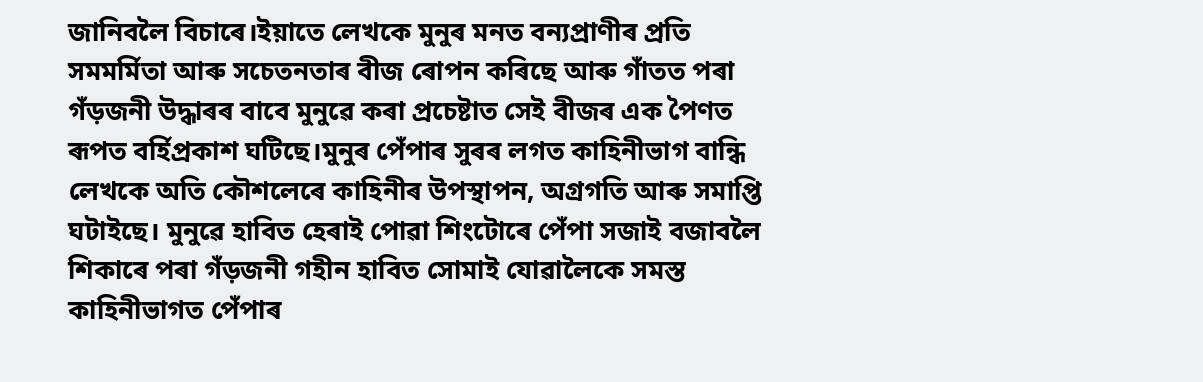জানিবলৈ বিচাৰে।ইয়াতে লেখকে মুনুৰ মনত বন্যপ্ৰাণীৰ প্ৰতি সমমৰ্মিতা আৰু সচেতনতাৰ বীজ ৰোপন কৰিছে আৰু গাঁতত পৰা গঁড়জনী উদ্ধাৰৰ বাবে মুনুৱে কৰা প্ৰচেষ্টাত সেই বীজৰ এক পৈণত ৰূপত বৰ্হিপ্ৰকাশ ঘটিছে।মুনুৰ পেঁপাৰ সুৰৰ লগত কাহিনীভাগ বান্ধি লেখকে অতি কৌশলেৰে কাহিনীৰ উপস্থাপন, অগ্ৰগতি আৰু সমাপ্তি ঘটাইছে। মুনুৱে হাবিত হেৰাই পোৱা শিংটোৰে পেঁপা সজাই বজাবলৈ শিকাৰে পৰা গঁড়জনী গহীন হাবিত সোমাই যোৱালৈকে সমস্ত কাহিনীভাগত পেঁপাৰ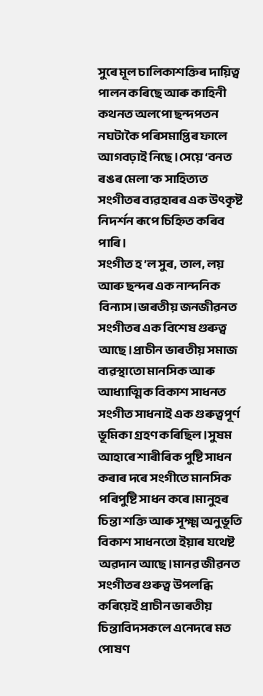সুৰে মূল চালিকাশক্তিৰ দায়িত্ব পালন কৰিছে আৰু কাহিনী কথনত অলপো ছন্দপতন নঘটাকৈ পৰিসমাপ্তিৰ ফালে আগবঢ়াই নিছে।সেয়ে ‘বনত ৰঙৰ মেলা’ক সাহিত্যত সংগীতৰ ব্যৱহাৰৰ এক উৎকৃষ্ট নিদৰ্শন ৰূপে চিহ্নিত কৰিব পাৰি।
সংগীত হ’ল সুৰ, তাল, লয় আৰু ছন্দৰ এক নান্দনিক বিন্যাস।ভাৰতীয় জনজীৱনত সংগীতৰ এক বিশেষ গুৰুত্ব আছে।প্ৰাচীন ভাৰতীয় সমাজ ব্যৱস্থাতো মানসিক আৰু আধ্যাত্মিক বিকাশ সাধনত সংগীত সাধনাই এক গুৰুত্বপূৰ্ণ ভূমিকা গ্ৰহণ কৰিছিল।সুষম আহাৰে শাৰীৰিক পুষ্টি সাধন কৰাৰ দৰে সংগীতে মানসিক পৰিপুষ্টি সাধন কৰে।মানুহৰ চিন্তা শক্তি আৰু সূক্ষ্ম অনুভূতি বিকাশ সাধনতো ইয়াৰ যথেষ্ট অৱদান আছে।মানৱ জীৱনত সংগীতৰ গুৰুত্ব উপলব্ধি কৰিয়েই প্ৰাচীন ভাৰতীয় চিন্তাবিদসকলে এনেদৰে মত পোষণ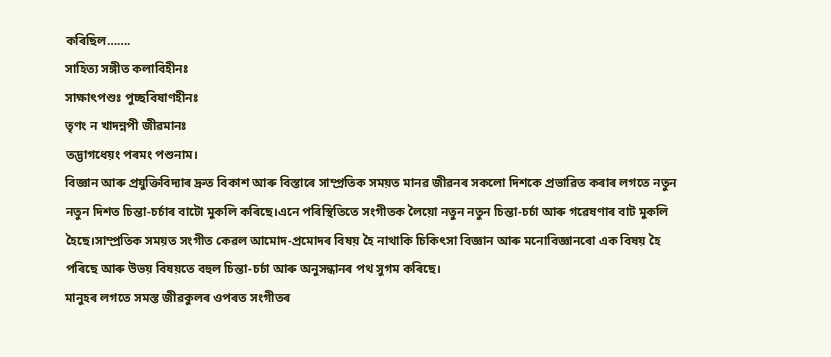কৰিছিল…….
সাহিত্য সঙ্গীত কলাবিহীনঃ
সাক্ষাৎপশুঃ পুচ্ছবিষাণহীনঃ
তৃণং ন খাদন্নপী জীৱমানঃ
তদ্ভাগধেয়ং পৰমং পশুনাম।
বিজ্ঞান আৰু প্ৰযুক্তিবিদ্যাৰ দ্ৰুত বিকাশ আৰু বিস্তাৰে সাম্প্ৰতিক সময়ত মানৱ জীৱনৰ সকলো দিশকে প্ৰভাৱিত কৰাৰ লগতে নতুন নতুন দিশত চিন্তা-চৰ্চাৰ বাটো মুকলি কৰিছে।এনে পৰিস্থিতিতে সংগীতক লৈয়ো নতুন নতুন চিন্তা-চৰ্চা আৰু গৱেষণাৰ বাট মুকলি হৈছে।সাম্প্ৰতিক সময়ত সংগীত কেৱল আমোদ-প্ৰমোদৰ বিষয় হৈ নাথাকি চিকিৎসা বিজ্ঞান আৰু মনোবিজ্ঞানৰো এক বিষয় হৈ পৰিছে আৰু উভয় বিষয়তে বহুল চিন্তা-চৰ্চা আৰু অনুসন্ধানৰ পথ সুগম কৰিছে।
মানুহৰ লগতে সমস্ত জীৱকুলৰ ওপৰত সংগীতৰ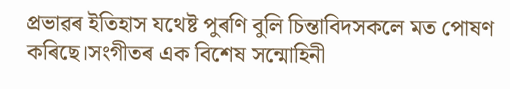প্ৰভাৱৰ ইতিহাস যথেষ্ট পুৰণি বুলি চিন্তাবিদসকলে মত পোষণ কৰিছে।সংগীতৰ এক বিশেষ সন্মোহিনী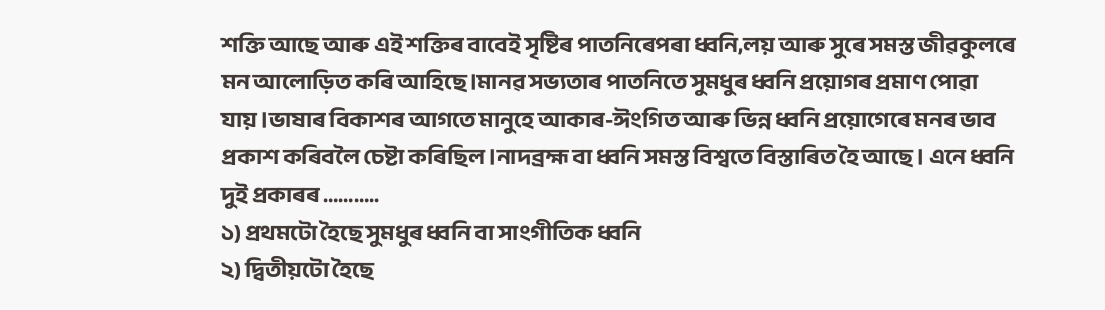শক্তি আছে আৰু এই শক্তিৰ বাবেই সৃষ্টিৰ পাতনিৰেপৰা ধ্বনি,লয় আৰু সুৰে সমস্ত জীৱকুলৰে মন আলোড়িত কৰি আহিছে।মানৱ সভ্যতাৰ পাতনিতে সুমধুৰ ধ্বনি প্ৰয়োগৰ প্ৰমাণ পোৱা যায়।ভাষাৰ বিকাশৰ আগতে মানুহে আকাৰ-ঈংগিত আৰু ভিন্ন ধ্বনি প্ৰয়োগেৰে মনৰ ভাব প্ৰকাশ কৰিবলৈ চেষ্টা কৰিছিল।নাদব্ৰহ্ম বা ধ্বনি সমস্ত বিশ্বতে বিস্তাৰিত হৈ আছে । এনে ধ্বনি দুই প্ৰকাৰৰ ………..
১) প্ৰথমটো হৈছে সুমধুৰ ধ্বনি বা সাংগীতিক ধ্বনি
২) দ্বিতীয়টো হৈছে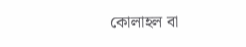কোলাহল বা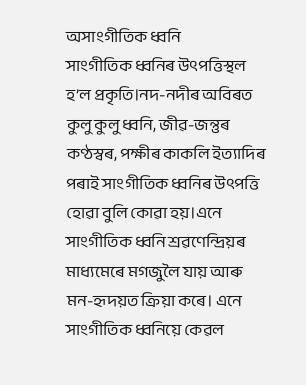অসাংগীতিক ধ্বনি
সাংগীতিক ধ্বনিৰ উৎপত্তিস্থল হ’ল প্ৰকৃতি।নদ-নদীৰ অবিৰত কুলু কুলু ধ্বনি, জীৱ-জন্তুৰ কণ্ঠস্বৰ, পক্ষীৰ কাকলি ইত্যাদিৰ পৰাই সাংগীতিক ধ্বনিৰ উৎপত্তি হোৱা বুলি কোৱা হয়।এনে সাংগীতিক ধ্বনি শ্ৰৱণেন্দ্ৰিয়ৰ মাধ্যমেৰে মগজুলৈ যায় আৰু মন-হৃদয়ত ক্ৰিয়া কৰে। এনে সাংগীতিক ধ্বনিয়ে কেৱল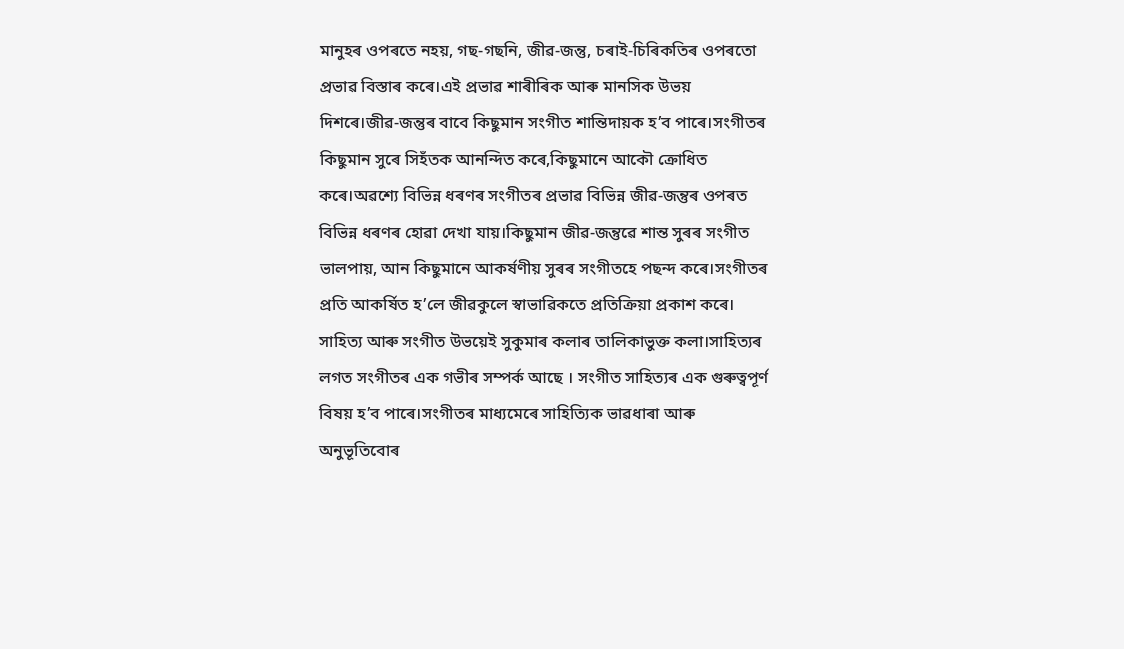মানুহৰ ওপৰতে নহয়, গছ-গছনি, জীৱ-জন্তু, চৰাই-চিৰিকতিৰ ওপৰতো প্ৰভাৱ বিস্তাৰ কৰে।এই প্ৰভাৱ শাৰীৰিক আৰু মানসিক উভয় দিশৰে।জীৱ-জন্তুৰ বাবে কিছুমান সংগীত শান্তিদায়ক হ’ব পাৰে।সংগীতৰ কিছুমান সুৰে সিহঁতক আনন্দিত কৰে,কিছুমানে আকৌ ক্ৰোধিত কৰে।অৱশ্যে বিভিন্ন ধৰণৰ সংগীতৰ প্ৰভাৱ বিভিন্ন জীৱ-জন্তুৰ ওপৰত বিভিন্ন ধৰণৰ হোৱা দেখা যায়।কিছুমান জীৱ-জন্তুৱে শান্ত সুৰৰ সংগীত ভালপায়, আন কিছুমানে আকৰ্ষণীয় সুৰৰ সংগীতহে পছন্দ কৰে।সংগীতৰ প্ৰতি আকৰ্ষিত হ’লে জীৱকুলে স্বাভাৱিকতে প্ৰতিক্ৰিয়া প্ৰকাশ কৰে।
সাহিত্য আৰু সংগীত উভয়েই সুকুমাৰ কলাৰ তালিকাভুক্ত কলা।সাহিত্যৰ লগত সংগীতৰ এক গভীৰ সম্পৰ্ক আছে । সংগীত সাহিত্যৰ এক গুৰুত্বপূৰ্ণ বিষয় হ’ব পাৰে।সংগীতৰ মাধ্যমেৰে সাহিত্যিক ভাৱধাৰা আৰু অনুভূতিবোৰ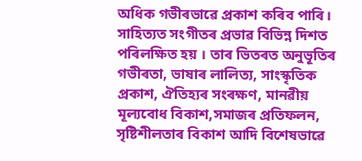অধিক গভীৰভাৱে প্ৰকাশ কৰিব পাৰি। সাহিত্যত সংগীতৰ প্ৰভাৱ বিভিন্ন দিশত পৰিলক্ষিত হয় । তাৰ ভিতৰত অনুভূতিৰ গভীৰতা, ভাষাৰ লালিত্য, সাংস্কৃতিক প্ৰকাশ, ঐতিহ্যৰ সংৰক্ষণ, মানৱীয় মূল্যবোধ বিকাশ,সমাজৰ প্ৰতিফলন, সৃষ্টিশীলতাৰ বিকাশ আদি বিশেষভাৱে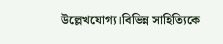উল্লেখযোগ্য।বিভিন্ন সাহিত্যিকে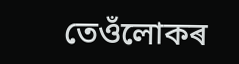তেওঁলোকৰ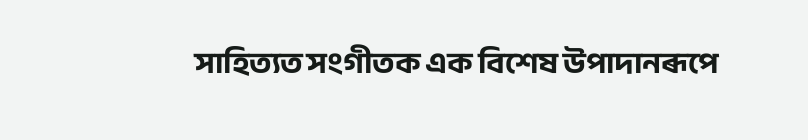সাহিত্যত সংগীতক এক বিশেষ উপাদানৰূপে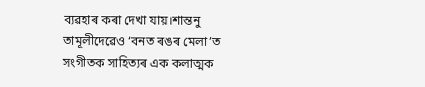ব্যৱহাৰ কৰা দেখা যায়।শান্তনু তামূলীদেৱেও ‘বনত ৰঙৰ মেলা’ত সংগীতক সাহিত্যৰ এক কলাত্মক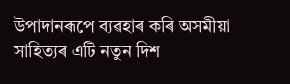উপাদানৰূপে ব্যৱহাৰ কৰি অসমীয়া সাহিত্যৰ এটি নতুন দিশ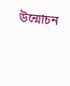উন্মোচন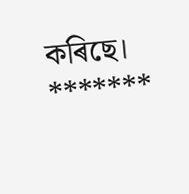কৰিছে।
*******